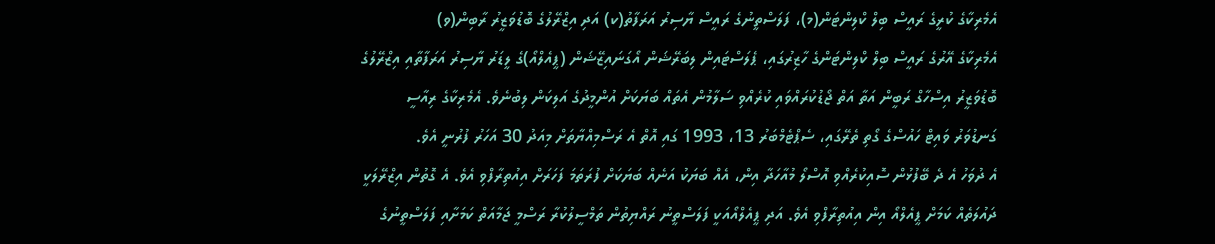އެމެރިކާގެ ކުރީގެ ރައީސް ބިލް ކްލިންޓަން(މ)، ފަލަސްތީނުގެ ރައީސް ޔާސިރު އަރަފާތު(ކ) އަދި އިޒްރޭލުގެ ބޮޑުވަޒީރު ރާބިން(ވ)
އެމެރިކާގެ އޭރުގެ ރައީސް ބިލް ކްލިންޓަންގެ ހާޒިރުގައި، ޕެލަސްޓައިން ލިބަރޭޝަން އޯގަނައިޒޭޝަން (ޕީއެލްއޯ)ގެ ލީޑަރު ޔާސިރު އަރަފާތާއި އިޒްރޭލުގެ ބޮޑުވަޒީރު އިސްހާގް ރަބީން އަތާ އަތް ޖޯޑުކުރައްވައި ކުރެއްވި ސަލާމުން އެތައް ބަޔަކަށް އުންމީދުގެ އަލިކަން ލިބުނެވެ. އެމެރިކާގެ ރިއާސީ ގަނޑުވަރު ވައިޓް ހައުސްގެ ގޯތި ތެރޭގައި، ސެޕްޓެމްބަރު 13، 1993 ގައި އޮތް އެ ރަސްމިއްޔާތަށް މިއަދު 30 އަހަރު ފުރުނީ އެވެ.
އެ ދުވަހު އެ ދެ ބޭފުޅުން ސޮއިކުރެއްވި އޮސްލޯ މުއާހަދާ އިން، އެއް ބަޔަކު އަނެއް ބަޔަކަށް ފުރަތަމަ ފަހަރަށް އިއުތިރާފްވި އެވެ. އެ ގޮތުން އިޒްރޭލަކީ ދައުލަތެއް ކަމަށް ޕީއެލްއޯ އިން އިއުތިރާފްވި އެވެ. އަދި ޕީއެލްއޯއަކީ ފަލަސްތީނު ރައްޔިތުން ތަމްސީލުކުރާ ރަސްމީ ޖަމާއަތް ކަމަށާއި ފަލަސްތީނުގެ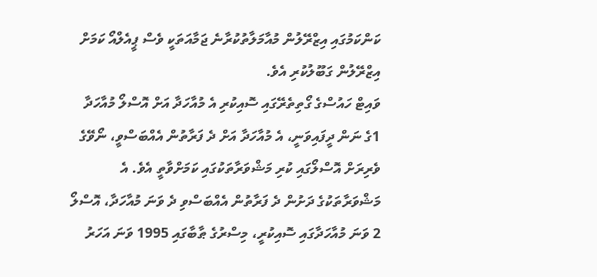ކަންކަމުގައި އިޒްރޭލުން މުއާމަލާތުކުރާނެ ޖަމާއަތަކީ ވެސް ޕީއެލްއޯ ކަމަށް އިޒްރޭލުން ގަބޫލުކުރި އެވެ.
ވައިޓް ހައުސްގެ ގޯތިތެރޭގައި ސޮއިކުރި އެ މުއާހަދާ އަށް އޮސްލޯ މުއާހަދާ 1ގެ ނަން ދީފައިވަނީ، އެ މުއާހަދާ އަށް ދެ ފަރާތުން އެއްބަސްވީ، ނޯވޭގެ ވެރިރަށް އޮސްލޯގައި ކުރި މަޝްވަރާތަކުގައި ކަމަށްވާތީ އެވެ. އެ މަޝްވަރާތަކުގެ ދަށުން ދެ ފަރާތުން އެއްބަސްވި ދެ ވަނަ މުއާހަދާ، އޮސްލޯ 2 ވަނަ މުއާހަދާގައި ސޮއިކުރީ، މިސްރުގެ ޠާބާގައި 1995 ވަނަ އަހަރު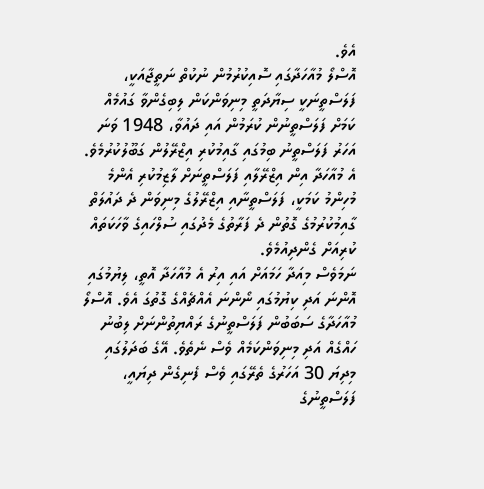އެވެ.
އޮސްލޯ މުއާހަދާގައި ސޮއިކުރުމުން ނުކުތް ނަތީޖާއަކީ، ފަލަސްތީނަކީ ސިޔާދަތީ މިނިވަންކަން ލިބިގެންވާ ގައުމެއް ކަމަށް ފަލަސްތީނުން ކުރަމުން އައި ދައުވާ، 1948 ވަނަ އަހަރު ފަލަސްތީނު ބިމުގައި ގާއިމުކުރި އިޒްރޭލުން ގަބޫލުކުރުމެވެ. އެ މުއާހަދާ އިން އިޒްރޭލާއި ފަލަސްތީނަށް ލާޒިމުކުރި އެންމެ މުހިންމު ކަމަކީ، ފަލަސްތީނާއި އިޒްރޭލުގެ މިނިވަން ދެ ދައުލަތް ގާއިމުކުރުމުގެ ގޮތުން ދެ ފަރާތުގެ މެދުގައި ސުލްހައިގެ ވާހަކަތައް ކުރިއަށް ގެންދިއުމެވެ.
ނަމަވެސް މިއަދާ ހަމައަށް އައި އިރު އެ މުއާހަދާ އޮތީ، ލިޔުމުގައި އޮންނަ އަދި ކިޔުމުގައި ނޯންނަ އެއްޗެއްގެ ގޮތުގަ އެވެ. އޮސްލޯ މުއާހަދާގެ ސަބަބުން ފަލަސްތީނުގެ ރައްޔިތުންނަށް ލިބުނު ހައްގެއް އަދި މިނިވަންކަމެއް ވެސް ނެތެވެ. އޭގެ ބަދަލުގައި މިދިޔަ 30 އަހަރުގެ ތެރޭގައި ވެސް ފެނިގެން ދިޔައީ، ފަލަސްތީނުގެ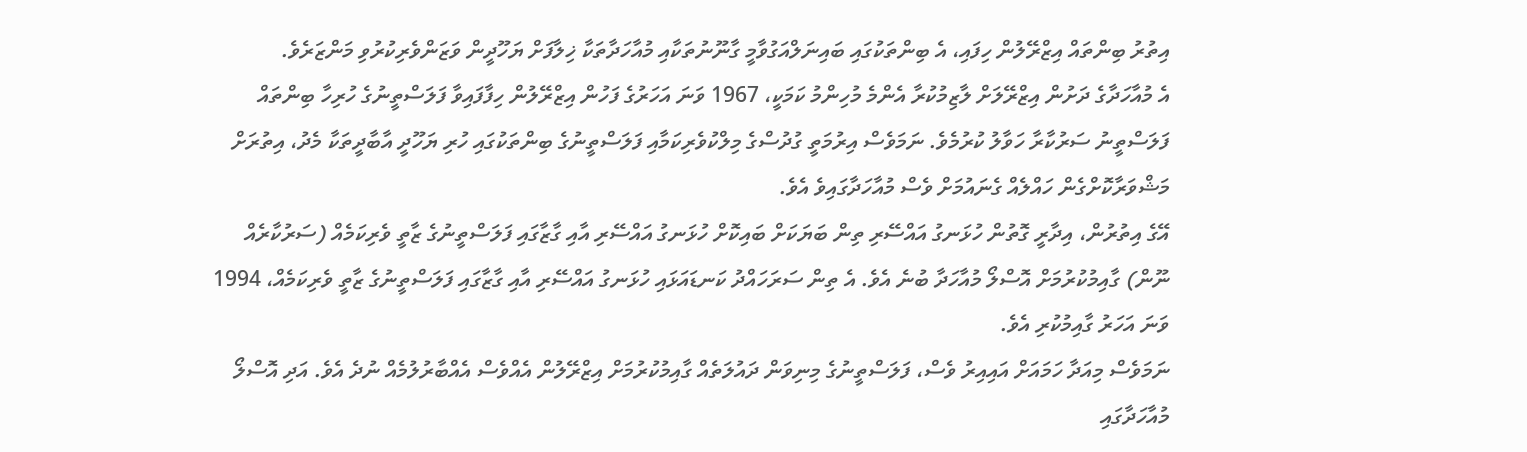އިތުރު ބިންތައް އިޒްރޭލުން ހިފައި، އެ ބިންތަކުގައި ބައިނަލްއަގުވާމީ ގާނޫނުތަކާއި މުއާހަދާތަކާ ޚިލާފަށް ޔަހޫދީން ވަޒަންވެރިކުރުވި މަންޒަރެވެ.
އެ މުއާހަދާގެ ދަށުން އިޒްރޭލަށް ލާޒިމުކުރާ އެންމެ މުހިންމު ކަމަކީ، 1967 ވަނަ އަހަރުގެ ފަހުން އިޒްރޭލުން ހިފާފައިވާ ފަލަސްތީނުގެ ހުރިހާ ބިންތައް ފަލަސްތީނު ސަރުކާރާ ހަވާލު ކުރުމެވެ. ނަމަވެސް އިރުމަތީ ގުދުސްގެ މިލްކުވެރިކަމާއި ފަލަސްތީނުގެ ބިންތަކުގައި ހުރި ޔަހޫދީ އާބާދީތަކާ މެދު، އިތުރަށް މަޝްވަރާކޮށްގެން ހައްލެއް ގެނައުމަށް ވެސް މުއާހަދާގައިވެ އެވެ.
އޭގެ އިތުރުން، އިދާރީ ގޮތުން ހުޅަނގު އައްސޭރި ތިން ބަޔަކަށް ބައިކޮށް ހުޅަނގު އައްސޭރި އާއި ގާޒާގައި ފަލަސްތީނުގެ ޒާތީ ވެރިކަމެއް (ސަރުކާރެއް ނޫން) ގާއިމުކުރުމަށް އޮސްލޯ މުއާހަދާ ބުނެ އެވެ. އެ ތިން ސަރަހައްދު ކަނޑައަޅައި ހުޅަނގު އައްސޭރި އާއި ގާޒާގައި ފަލަސްތީނުގެ ޒާތީ ވެރިކަމެއް، 1994 ވަނަ އަހަރު ގާއިމުކުރި އެވެ.
ނަމަވެސް މިއަދާ ހަމައަށް އައިއިރު ވެސް، ފަލަސްތީނުގެ މިނިވަން ދައުލަތެއް ގާއިމުކުރުމަށް އިޒްރޭލުން އެއްވެސް އެއްބާރުލުމެއް ނުދެ އެވެ. އަދި އޮސްލޯ މުއާހަދާގައި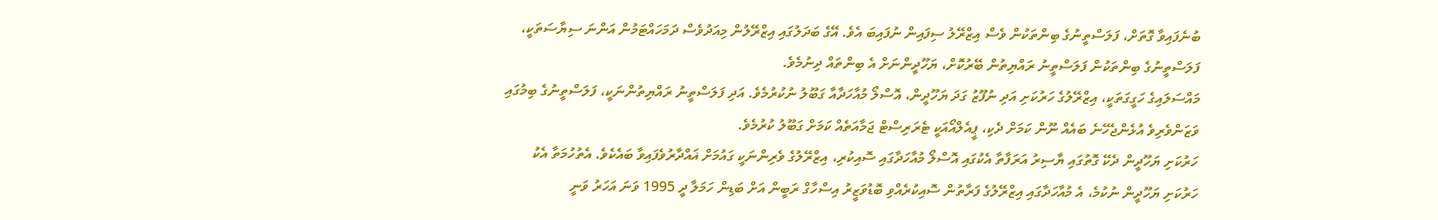ބުނެފައިވާ ގޮތަށް، ފަލަސްތީނުގެ ބިންތަކުން ވެސް އިޒްރޭލު ސިފައިން ނުފައިބަ އެވެ. އޭގެ ބަދަލުގައި އިޒްރޭލުން މިއަދުވެސް ދަމަހައްޓަމުން އަންނަ ސިޔާސަތަކީ، ފަލަސްތީނުގެ ބިންތަކުން ފަލަސްތީނު ރައްޔިތުން ބޭރުކޮށް، ޔަހޫދީންނަށް އެ ބިންތައް ދިނުމެވެ.
މައްސަލައިގެ ހަގީގަތަކީ، އިޒްރޭލުގެ ހަރުކަށި އަދި ނުފޫޒު ގަދަ ޔަހޫދީން، އޮސްލޯ މުއާހަދާއާ ގަބޫލު ނުކުރުމެވެ. އަދި ފަލަސްތީނު ރައްޔިތުންނަކީ، ފަލަސްތީނުގެ ބިމުގައި ވަޒަންވެރިވެ އުޅެންޖެހޭނެ ބައެއް ނޫން ކަމަށް ދެކި، ޕީއެލްއޯއަކީ ޓެރަރިސްޓް ޖަމާއަތެއް ކަމަށް ގަބޫލު ކުރުމެވެ.
ހަރުކަށި ޔަހޫދީން ދެކޭ ގޮތުގައި ޔާސިރު އަރަފާތާ އެކުގައި އޮސްލޯ މުއާހަދާގައި ސޮއިކުރި، އިޒްރޭލުގެ ވެރިންނަކީ ގައުމަށް ޣައްދާރުވެފައިވާ ބައެކެވެ. އެތުހުމަތާ އެކު ހަރުކަށި ޔަހޫދީން ނުކުމެ، އެ މުއާހަދާގައި އިޒްރޭލުގެ ފަރާތުން ސޮއިކުރެއްވި ބޮޑުވަޒީރު އިސްހާގް ރަބީން އަށް ބަޑިން ހަމަލާ ދީ 1995 ވަނަ އަހަރު ވަނީ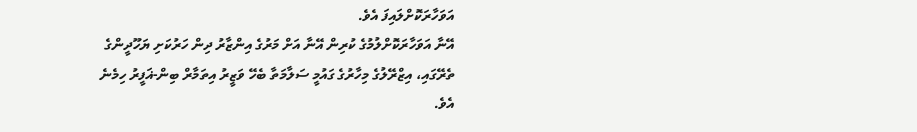އަވަހާރަކޮށްލައިފަ އެވެ.
އޭނާ އަވަހާރަކޮށްލުމުގެ ކުރިން އޭނާ އަށް މަރުގެ އިންޒާރު ދިން ހަރުކަށި ޔަހޫދީންގެ ތެރޭގައި، އިޒްރޭލުގެ މިހާރުގެ ގައުމީ ސަލާމަތާ ބެހޭ ވަޒީރު އިތަމާރް ބިން-ޣަފީރު ހިމެނެ އެވެ.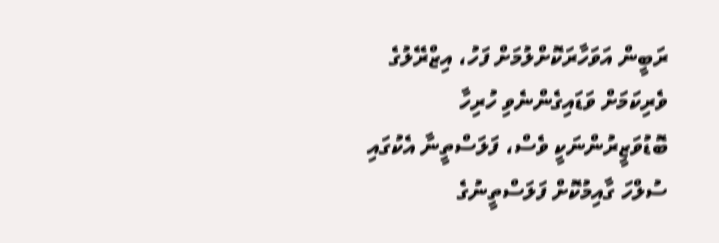ރަބީން އަވަހާރަކޮށްލުމަށް ފަހު، އިޒްރޭލުގެ ވެރިކަމަށް ވަޑައިގެންނެވި ހުރިހާ ބޮޑުވަޒީރުންނަކީ ވެސް، ފަލަސްތީނާ އެކުގައި ސުލްހަ ގާއިމުކޮށް ފަލަސްތީނުގެ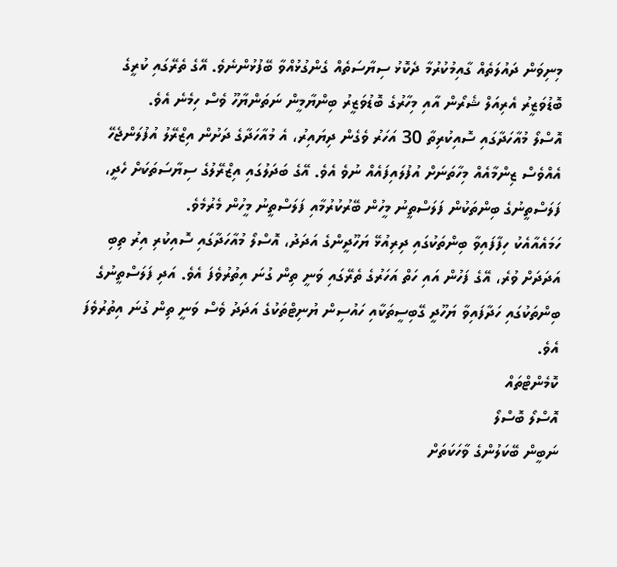މިނިވަން ދައުލަތެއް ގާއިމުކުރުމާ ދެކޮޅު ސިޔާސަތެއް ގެންގުޅުއްވާ ބޭފުޅުންނެވެ. އޭގެ ތެރޭގައި ކުރީގެ ބޮޑުވަޒީރު އެރިއަލް ޝެރޯން އާއި މިހާރުގެ ބޮޑުވަޒީރު ބިންޔާމީން ނަތަންޔާހޫ ވެސް ހިމެނެ އެވެ.
އޮސްލޯ މުއާހަދާގައި ސޮއިކުރިތާ 30 އަހަރު ވެގެން ދިޔައިރު، އެ މުއާހަދާގެ ދަށުން އިޒްރޭލު އުފުލަންޖެހޭ އެއްވެސް ޒިންމާއެއް މިހާތަނަށް އުފުލައިފައެއް ނުވެ އެވެ. އޭގެ ބަދަލުގައި އިޒްރޭލުގެ ސިޔާސަތަކަށް ހެދީ، ފަލަސްތީނުގެ ބިންތަކުން ފަލަސްތީނު މީހުން ބޭރުކުރުމާއި ފަލަސްތީނު މީހުން މެރުމެވެ.
ހަމައެއާއެކު ހިފާފައިވާ ބިންތަކުގައި ދިރިއުޅޭ ޔަހޫދީންގެ އަދަދު، އޮސްލޯ މުއާހަދާގައި ސޮއިކުރި އިރު ތިބި އަދަދަށް ވުރެ، އޭގެ ފަހުން އައި ހަތް އަހަރުގެ ތެރޭގައި ވަނީ ތިން ގުނަ އިތުރުވެފަ އެވެ. އަދި ފަލަސްތީނުގެ ބިންތަކުގައި ހަދާފައިވާ ޔަހޫދީ ގޭބިސީތަކާއި ހައުސިން ޔުނިޓްތަކުގެ އަދަދު ވެސް ވަނީ ތިން ގުނަ އިތުރުވެފަ އެވެ.
ކޮމެންޓްތައް
އޮސްލޯ ބޮސްލޯ
ނަބީން ބޭކަލުންގެ ވާހަކަތަށް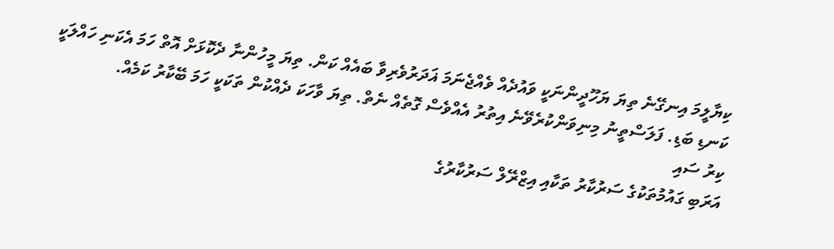ކިޔާލީމަ އިނގޭނެ ތިޔަ ޔަހޫދީންނަކީ ވައުދެއް ވެއްޖެނަމަ ޣަދަރުވެރިވާ ބައެއް ކަން. ތިޔަ މީހުންނާ ދެކޮޅަށް އޮތް ހަމަ އެކަނި ހައްލަކީ ކަނޑި ބަޑި. ފަލަސްތީނު މިނިވަންކުރެވޭނެ އިތުރު އެއްވެސް ގޮތެއް ނެތް. ތިޔަ ވާހަކަ ދެއްކުން ތަކަކީ ހަމަ ބޭކާރު ކަމެއް.
ކިރު ސައި
އަރަބި ގައުމުތަކުގެ ސަރުކާރު ތަކާއި އިޒްރޭލް ސަރުކާރުގެ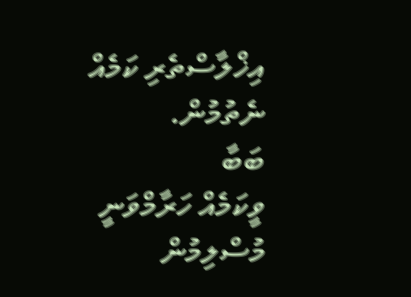އިޚްލާސްތެރި ކަމެއް ނެތުމުން.
ބަބާ
ވީކަމެއް ހަރާމްވަނީ މުސްލިމުން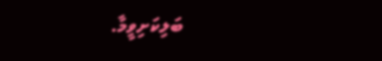ބަލިކަށިވީމާ.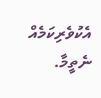އެކުވެރިކަމެއް ނެތީމާ.